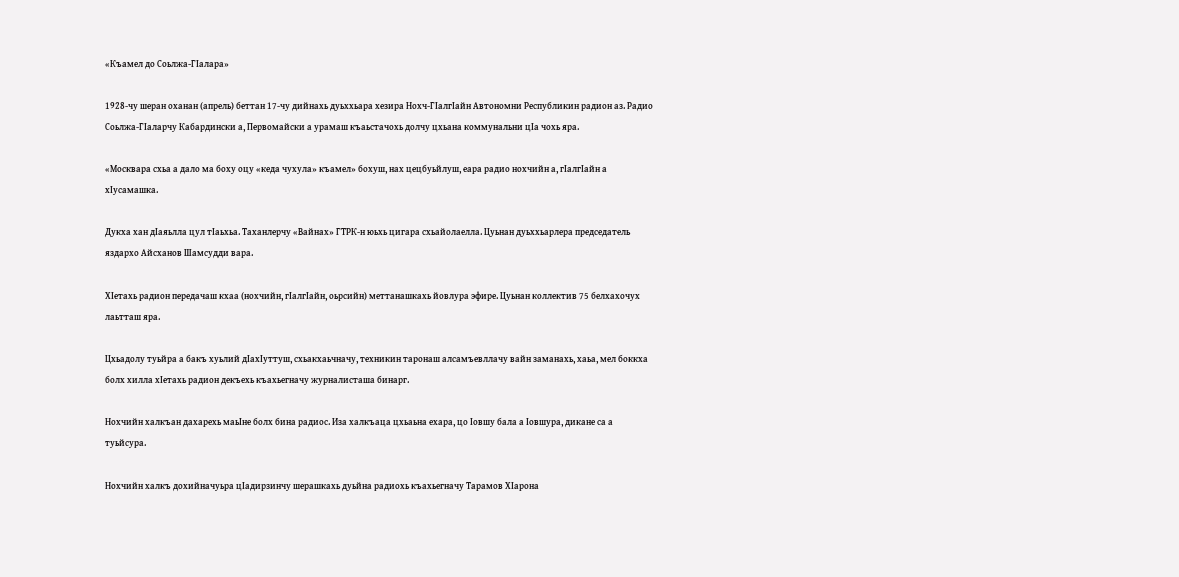«Къамел до Соьлжа-ГIалара»

1928-чу шеран оханан (апрель) беттан 17-чу дийнахь дуьххьара хезира Нохч-ГIалгIайн Автономни Республикин радион аз. Радио Соьлжа-ГIаларчу Кабардински а, Первомайски а урамаш къаьстачохь долчу цхьана коммунальни цIа чохь яра.

«Москвара схьа а дало ма боху оцу «кеда чухула» къамел» бохуш, нах цецбуьйлуш, еара радио нохчийн а, гIалгIайн а хIусамашка.

Дукха хан дIаяьлла цул тIаьхьа. Таханлерчу «Вайнах» ГТРК-н юьхь цигара схьайолаелла. Цуьнан дуьххьарлера председатель яздархо Айсханов Шамсудди вара.

ХIетахь радион передачаш кхаа (нохчийн, гIалгIайн, оьрсийн) меттанашкахь йовлура эфире. Цуьнан коллектив 75 белхахочух лаьтташ яра.

Цхьадолу туьйра а бакъ хуьлий дIахIуттуш, схьакхаьчначу, техникин таронаш алсамъевллачу вайн заманахь, хаьа, мел боккха болх хилла хIетахь радион декъехь къахьегначу журналисташа бинарг.

Нохчийн халкъан дахарехь маьIне болх бина радиос. Иза халкъаца цхьаьна ехара, цо Iовшу бала а Iовшура, дикане са а туьйсура.

Нохчийн халкъ дохийначуьра цIадирзинчу шерашкахь дуьйна радиохь къахьегначу Тарамов ХIарона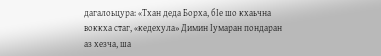дагалоьцура: «Тхан деда Борха, бIе шо кхаьчна воккха стаг, «кедехула» Димин Iумаран пондаран аз хезча, ша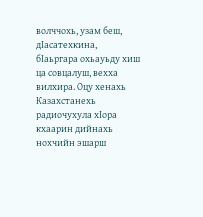волччохь, узам беш, дIасатехкина, бIаьргара охьауьду хиш ца совцалуш, вехха вилхира. Оцу хенахь Казахстанехь радиочухула хIора кхаарин дийнахь нохчийн эшарш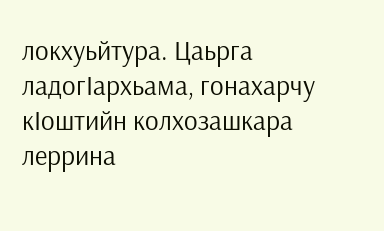локхуьйтура. Цаьрга ладогIархьама, гонахарчу кIоштийн колхозашкара леррина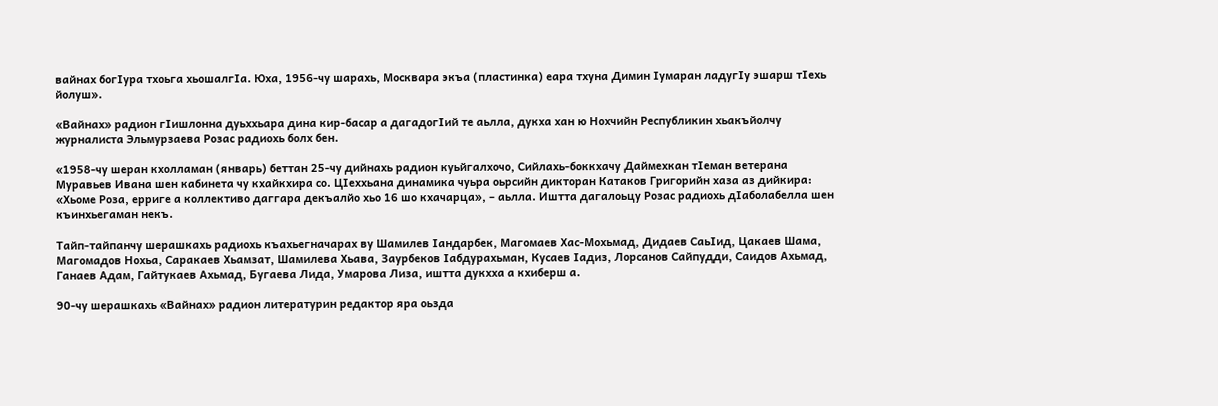вайнах богIура тхоьга хьошалгIа. Юха, 1956-чу шарахь, Москвара экъа (пластинка) еара тхуна Димин Iумаран ладугIу эшарш тIехь йолуш».

«Вайнах» радион гIишлонна дуьххьара дина кир-басар а дагадогIий те аьлла, дукха хан ю Нохчийн Республикин хьакъйолчу журналиста Эльмурзаева Розас радиохь болх бен.

«1958-чу шеран кхолламан (январь) беттан 25-чу дийнахь радион куьйгалхочо, Сийлахь-боккхачу Даймехкан тIеман ветерана Муравьев Ивана шен кабинета чу кхайкхира со. ЦIеххьана динамика чуьра оьрсийн дикторан Катаков Григорийн хаза аз дийкира: «Хьоме Роза, ерриге а коллективо даггара декъалйо хьо 16 шо кхачарца», – аьлла. Иштта дагалоьцу Розас радиохь дIаболабелла шен къинхьегаман некъ.

Тайп-тайпанчу шерашкахь радиохь къахьегначарах ву Шамилев Iандарбек, Магомаев Хас-Мохьмад, Дидаев СаьIид, Цакаев Шама, Магомадов Нохьа, Саракаев Хьамзат, Шамилева Хьава, Заурбеков Iабдурахьман, Кусаев Iадиз, Лорсанов Сайпудди, Саидов Ахьмад, Ганаев Адам, Гайтукаев Ахьмад, Бугаева Лида, Умарова Лиза, иштта дукхха а кхиберш а.

90-чу шерашкахь «Вайнах» радион литературин редактор яра оьзда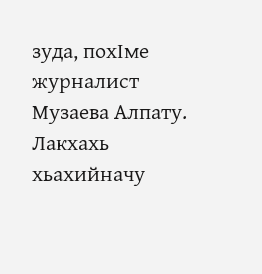зуда, похIме журналист Музаева Алпату. Лакхахь хьахийначу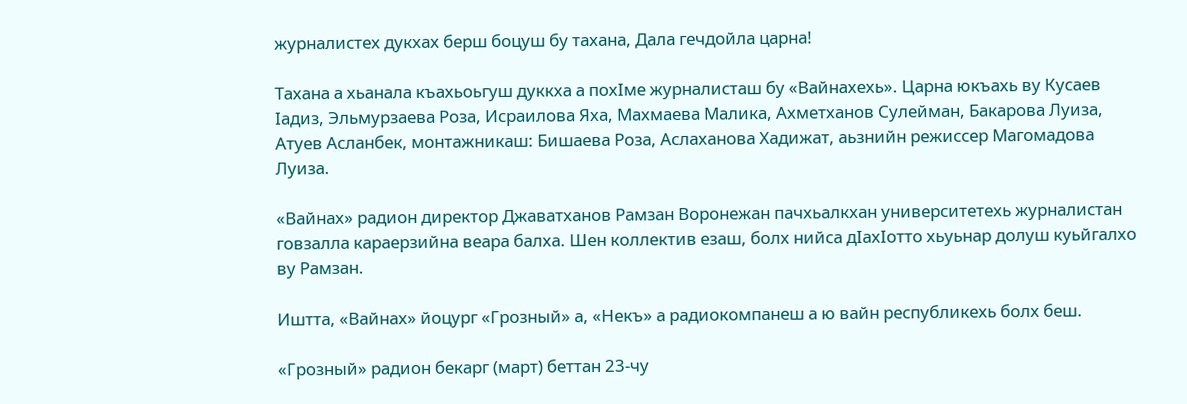журналистех дукхах берш боцуш бу тахана, Дала гечдойла царна!

Тахана а хьанала къахьоьгуш дуккха а похIме журналисташ бу «Вайнахехь». Царна юкъахь ву Кусаев Iадиз, Эльмурзаева Роза, Исраилова Яха, Махмаева Малика, Ахметханов Сулейман, Бакарова Луиза, Атуев Асланбек, монтажникаш: Бишаева Роза, Аслаханова Хадижат, аьзнийн режиссер Магомадова Луиза.

«Вайнах» радион директор Джаватханов Рамзан Воронежан пачхьалкхан университетехь журналистан говзалла караерзийна веара балха. Шен коллектив езаш, болх нийса дIахIотто хьуьнар долуш куьйгалхо ву Рамзан.

Иштта, «Вайнах» йоцург «Грозный» а, «Некъ» а радиокомпанеш а ю вайн республикехь болх беш.

«Грозный» радион бекарг (март) беттан 23-чу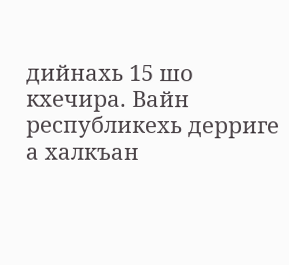дийнахь 15 шо кхечира. Вайн республикехь дерриге а халкъан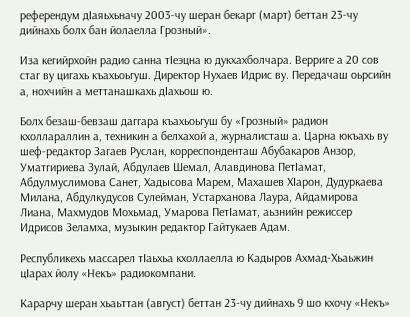референдум дIаяьхьначу 2003-чу шеран бекарг (март) беттан 23-чу дийнахь болх бан йолаелла Грозный».

Иза кегийрхойн радио санна тIеэцна ю дукхахболчара. Верриге а 20 сов стаг ву цигахь къахьоьгуш. Директор Нухаев Идрис ву. Передачаш оьрсийн а, нохчийн а меттанашкахь дIахьош ю.

Болх безаш-бевзаш даггара къахьоьгуш бу «Грозный» радион кхоллараллин а, техникин а белхахой а, журналисташ а. Царна юкъахь ву шеф-редактор Загаев Руслан, корреспонденташ Абубакаров Анзор, Уматгириева Зулай, Абдулаев Шемал, Алавдинова ПетIамат, Абдулмуслимова Санет, Хадысова Марем, Махашев ХIарон, Дудуркаева Милана, Абдулкудусов Сулейман, Устарханова Лаура, Айдамирова Лиана, Махмудов Мохьмад, Умарова ПетIамат, аьзнийн режиссер Идрисов Зеламха, музыкин редактор Гайтукаев Адам.

Республикехь массарел тIаьхьа кхоллаелла ю Кадыров Ахмад-Хьаьжин цIарах йолу «Некъ» радиокомпани.

Карарчу шеран хьаьттан (август) беттан 23-чу дийнахь 9 шо кхочу «Некъ»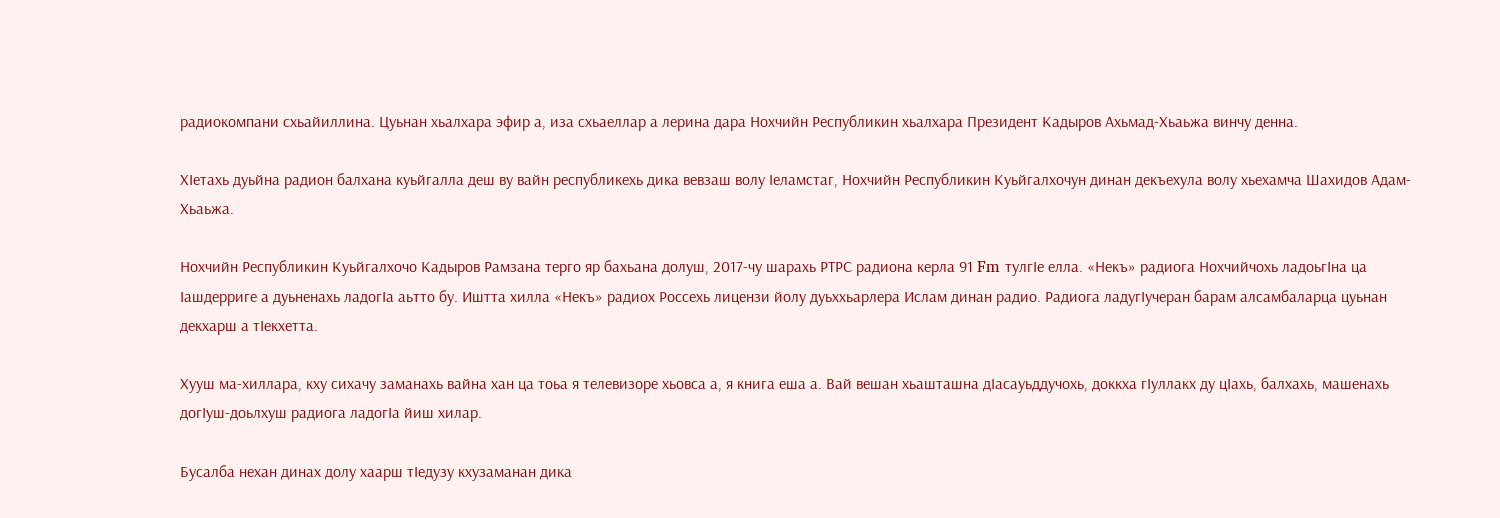радиокомпани схьайиллина. Цуьнан хьалхара эфир а, иза схьаеллар а лерина дара Нохчийн Республикин хьалхара Президент Кадыров Ахьмад-Хьаьжа винчу денна.

ХIетахь дуьйна радион балхана куьйгалла деш ву вайн республикехь дика вевзаш волу Iеламстаг, Нохчийн Республикин Куьйгалхочун динан декъехула волу хьехамча Шахидов Адам-Хьаьжа.

Нохчийн Республикин Куьйгалхочо Кадыров Рамзана терго яр бахьана долуш, 2017-чу шарахь РТРС радиона керла 91 Fm тулгIе елла. «Некъ» радиога Нохчийчохь ладоьгIна ца Iашдерриге а дуьненахь ладогIа аьтто бу. Иштта хилла «Некъ» радиох Россехь лицензи йолу дуьххьарлера Ислам динан радио. Радиога ладугIучеран барам алсамбаларца цуьнан декхарш а тIекхетта.

Хууш ма-хиллара, кху сихачу заманахь вайна хан ца тоьа я телевизоре хьовса а, я книга еша а. Вай вешан хьашташна дIасауьддучохь, доккха гIуллакх ду цIахь, балхахь, машенахь догIуш-доьлхуш радиога ладогIа йиш хилар.

Бусалба нехан динах долу хаарш тIедузу кхузаманан дика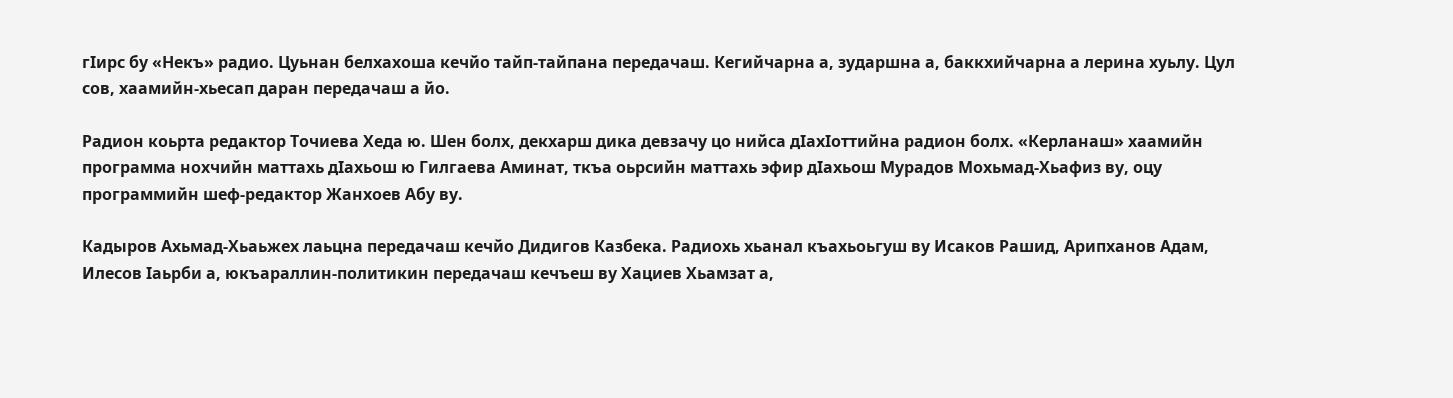гIирс бу «Некъ» радио. Цуьнан белхахоша кечйо тайп-тайпана передачаш. Кегийчарна а, зударшна а, баккхийчарна а лерина хуьлу. Цул сов, хаамийн-хьесап даран передачаш а йо.

Радион коьрта редактор Точиева Хеда ю. Шен болх, декхарш дика девзачу цо нийса дIахIоттийна радион болх. «Керланаш» хаамийн программа нохчийн маттахь дIахьош ю Гилгаева Аминат, ткъа оьрсийн маттахь эфир дIахьош Мурадов Мохьмад-Хьафиз ву, оцу программийн шеф-редактор Жанхоев Абу ву.

Кадыров Ахьмад-Хьаьжех лаьцна передачаш кечйо Дидигов Казбека. Радиохь хьанал къахьоьгуш ву Исаков Рашид, Арипханов Адам, Илесов Iаьрби а, юкъараллин-политикин передачаш кечъеш ву Хациев Хьамзат а,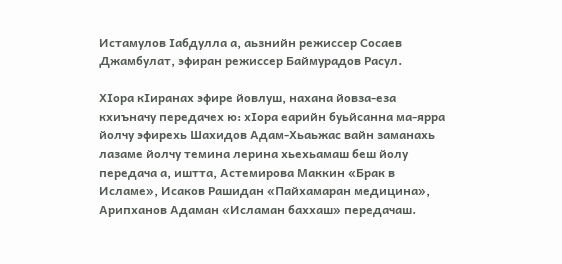Истамулов Iабдулла а, аьзнийн режиссер Сосаев Джамбулат, эфиран режиссер Баймурадов Расул.

ХIора кIиранах эфире йовлуш, нахана йовза-еза кхиъначу передачех ю: хIора еарийн буьйсанна ма-ярра йолчу эфирехь Шахидов Адам-Хьаьжас вайн заманахь лазаме йолчу темина лерина хьехьамаш беш йолу передача а, иштта, Астемирова Маккин «Брак в Исламе», Исаков Рашидан «Пайхамаран медицина», Арипханов Адаман «Исламан баххаш» передачаш.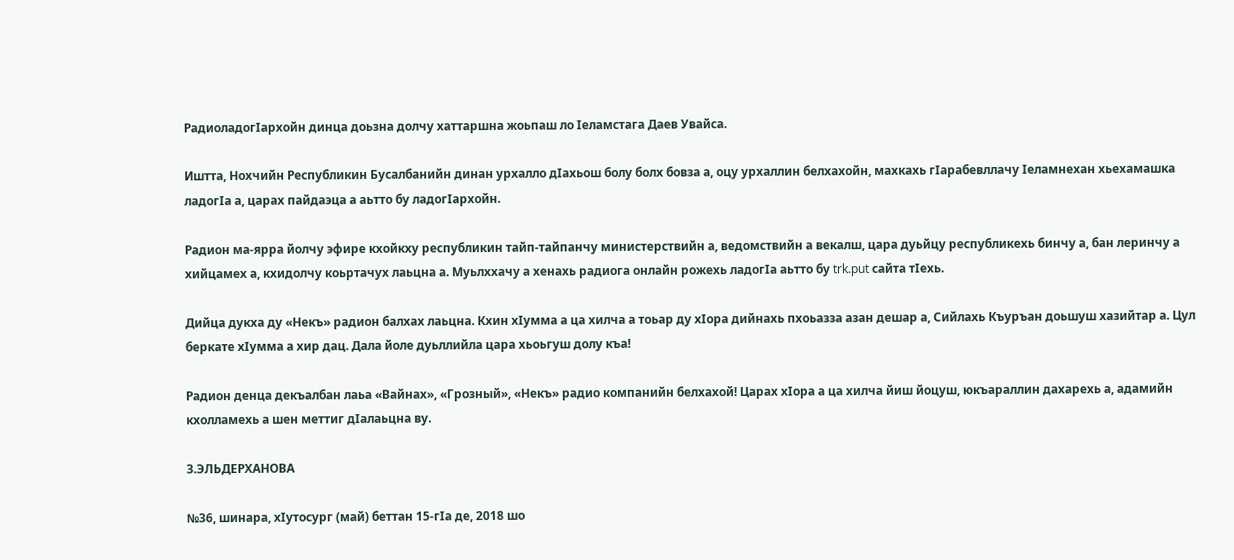РадиоладогIархойн динца доьзна долчу хаттаршна жоьпаш ло Iеламстага Даев Увайса.

Иштта, Нохчийн Республикин Бусалбанийн динан урхалло дIахьош болу болх бовза а, оцу урхаллин белхахойн, махкахь гIарабевллачу Iеламнехан хьехамашка ладогIа а, царах пайдаэца а аьтто бу ладогIархойн.

Радион ма-ярра йолчу эфире кхойкху республикин тайп-тайпанчу министерствийн а, ведомствийн а векалш, цара дуьйцу республикехь бинчу а, бан леринчу а хийцамех а, кхидолчу коьртачух лаьцна а. Муьлххачу а хенахь радиога онлайн рожехь ладогIа аьтто бу trk.put сайта тIехь.

Дийца дукха ду «Некъ» радион балхах лаьцна. Кхин хIумма а ца хилча а тоьар ду хIора дийнахь пхоьазза азан дешар а, Сийлахь Къуръан доьшуш хазийтар а. Цул беркате хIумма а хир дац. Дала йоле дуьллийла цара хьоьгуш долу къа!

Радион денца декъалбан лаьа «Вайнах», «Грозный», «Некъ» радио компанийн белхахой! Царах хIора а ца хилча йиш йоцуш, юкъараллин дахарехь а, адамийн кхолламехь а шен меттиг дIалаьцна ву.

З.ЭЛЬДЕРХАНОВА

№36, шинара, хIутосург (май) беттан 15-гIа де, 2018 шо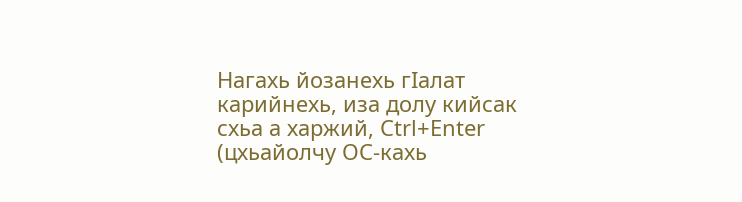Нагахь йозанехь гIалат карийнехь, иза долу кийсак схьа а харжий, Ctrl+Enter (цхьайолчу ОС-кахь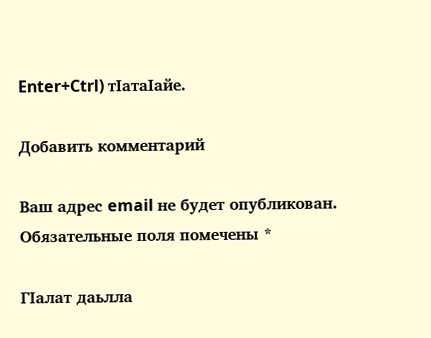Enter+Ctrl) тIатаIайе.

Добавить комментарий

Ваш адрес email не будет опубликован. Обязательные поля помечены *

ГIалат даьлла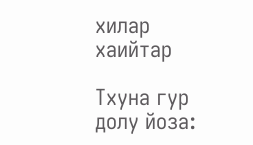хилар хаийтар

Тхуна гур долу йоза: